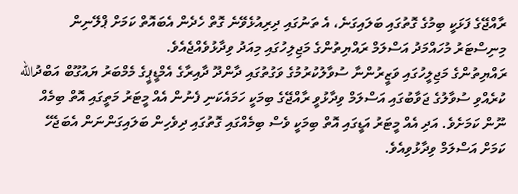ރާއްޖޭގެ ފަޅަކީ ބިމުގެ ގޮތުގައި ބަލައިގަނެ، އެ ތަނުގައި ދިރިއުޅެވޭނެ ގޮތް ހެދެން އެބައޮތް ކަމަށް ޕްލޭނިން މިނިސްޓަރު މުހައްމަދު އަސްލަމް ރައްޔިތުންގެ މަޖިލިހުގައި މިއަދު ވިދާޅުވެއްޖެއެވެ.
ރައްޔިތުންގެ މަޖިލީހުގައި ވަޒީރުންނާ ސުވާލުކުރުމުގެ ވަގުތުގައި ދާންދޫ ދާއިރާގެ އެމްޑީޕީގެ މެމްބަރު ޔައުގޫބް އަބްދުالله ކުރެއްވި ސުވާލުގެ ޖަވާބުގައި އަސްލަމް ވިދާޅުވީ ރާއްޖޭގެ ބިމަކީ ހަމައެކަނި ފެނުން އެއް މީޓަރު މަތީގައި އޮތް ބިމެއް ނޫން ކަމަށެވެ. އަދި އެއް މީޓަރު އަޑީގައި އޮތް ބިމަކީ ވެސް ބިމެއްގައި ގޮތުގައި ދިވެހިން ބަލައިގަންނަން އެބަޖެހޭ ކަމަށް އަސްލަމް ވިދާޅުވިއެވެ.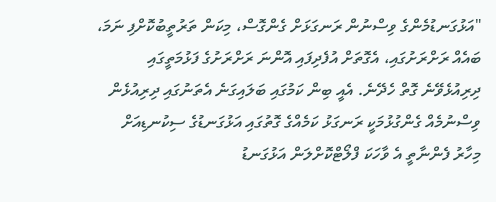"އަޅުގަނޑުމެންގެ ވިސްނުން ރަނގަޅަށް ގެންގޮސް، މިކަން ތަރުތީބުކޮށްފި ނަމަ، ބައެއް ރަށްރަށުގައި، އެގޮތަށް އުފެދިފައި އޮންނަ ރަށްރަށުގެ ފަޅުމަތީގައި ދިރިއުޅެވޭނެ ގޮތް ހެދޭނެ. އެއީ ބިން ކަމުގައި ބަލައިގަނެ އެތަނުގައި ދިރިއުޅެން ވިސްނުމެއް ގެންގުޅުމަކީ ރަނގަޅު ކަމެއްގެ ގޮތުގައި އަޅުގަނޑުގެ ސިކުނޑިއަށް މިހާރު ފެންނާތީ އެ ވާހަކަ ފްލޯޓްކޮށްލަން އަޅުގަނޑު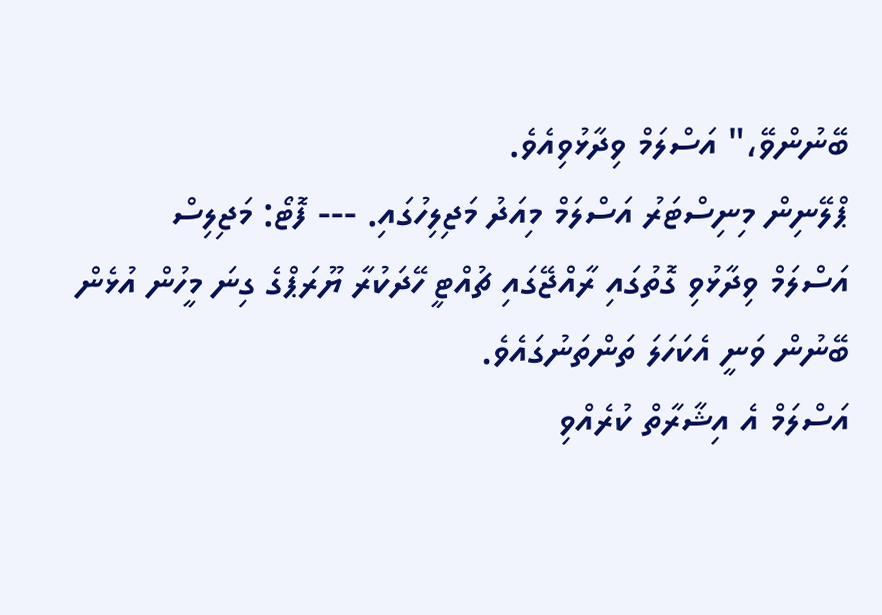ބޭނުންވޭ،" އަސްލަމް ވިދާޅުވިއެވެ.
ޕްލޭނިން މިނިސްޓަރު އަސްލަމް މިއަދު މަޖިލިހުގައި. --- ފޮޓޯ: މަޖިލިސް
އަސްލަމް ވިދާޅުވި ގޮތުގައި ރާއްޖޭގައި ޗުއްޓީ ހޭދަކުރާ ޔޫރަޕްގެ ގިނަ މީހުން އުޅެން ބޭނުން ވަނީ އެކަހަލަ ތަންތަނުގައެވެ.
އަސްލަމް އެ އިޝާރާތް ކުރެއްވި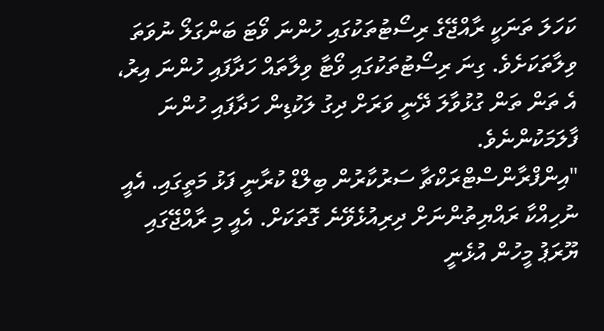ކަހަލަ ތަނަކީ ރާއްޖޭގެ ރިސޯޓުތަކުގައި ހުންނަ ވޯޓަ ބަންގަލޯ ނުވަތަ ވިލާތަކަށެވެ. ގިނަ ރިސޯޓުތަކުގައި ވޯޓާ ވިލާތައް ހަދާފައި ހުންނަ އިރު، އެ ތަން ތަން ގުޅުވާލަ ދޭނީ ވަރަށް ދިގު ލަކުޑިން ހަދާފައި ހުންނަ ފާލަމަކުންނެވެ.
"އިންފްރާންސްޓްރަކްޗާ ސަރުކާރުން ބިލްޑް ކުރާނީ ފަޅު މަތީގައި. އެއީ ނުހިއްކާ ރައްޔިތުންނަށް ދިރިއުޅެވޭނެ ގޮތަކަށް. އެއީ މި ރާއްޖޭގައި ޔޫރަޕު މީހުން އުޅެނީ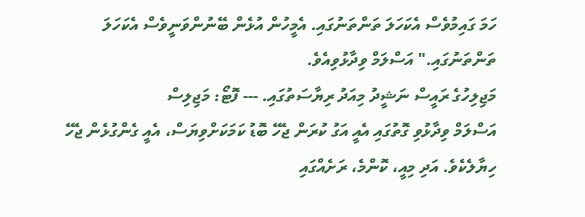ހަމަ ގައިމުވެސް އެކަހަލަ ތަންތަނުގައި. އެމީހުން އުޅެން ބޭނުންވަނީވެސް އެކަހަލަ ތަންތަނުގައި." އަސްލަމް ވިދާޅުވިއެވެ.
މަޖިލިހުގެ ރައީސް ނަޝީދު މިއަދު ރިޔާސަތުގައި. --- ފޮޓޯ: މަޖިލިސް
އަސްލަމް ވިދާޅުވި ގޮތުގައި އެއީ އަގު ކުރަން ޖެހޭ ބޮޑު ކަމަކަށްވިޔަސް، އެއީ ގެންގުޅެން ޖެހޭ ހިޔާލެކެވެ. އަދި މިއީ، ކޮންމެ، ރަށެއްގައި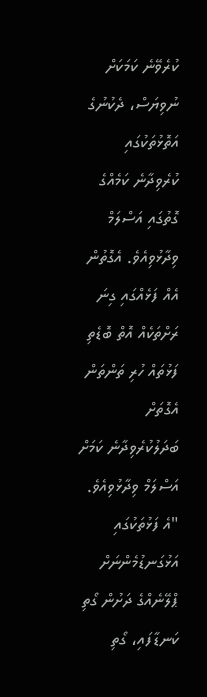ކުރެވޭނެ ކަމަކަށް ނުވިޔަސް، ދެކުނުގެ އަތޮޅުތަކުގައި ކުރެވިދާނެ ކަމެއްގެ ގޮތުގައި އަސްލަމް ވިދާޅުވިއެވެ. އެގޮތުން އެއް ފަޅެއްގައި ގިނަ ރަށްތަކެއް އޮތް ބޮޑެތި ފަޅުތައް ހުރި ތަންތަން އެގޮތަށް ބަދަލުކުރެވިދާނެ ކަމަށް އަސްލަމް ވިދާޅުވިއެވެ.
"އެ ފަޅުތަކުގައި އަޅުގަނޑުމެންނަށް ޕްލޭނެއްގެ ދަށުން ގޯތި ކަނޑާފައި، ގޯތި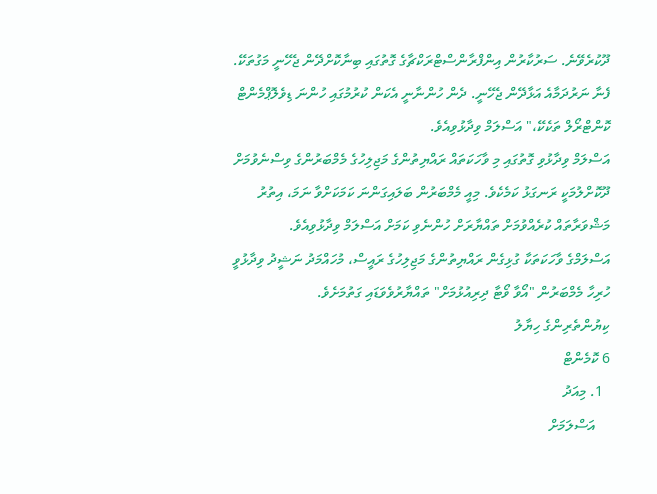ދޫކުރެވޭނެ. ސަރުކާރުން އިންފްރާންސްޓްރަކްޗާގެ ގޮތުގައި ބިނާކޮށްދޭން ޖެހޭނީ މަގުތަކޭ. ފެނާ ނަރުދަމާއެ އަޅާދޭން ޖެހޭނީ. ދެން ހުންނާނީ އެކަން ކުރުމުގައި ހުންނަ ޑިވެލޮޕްމެންޓް ކޮންޓްރޯލް ތަކެކޭ،" އަސްލަމް ވިދާޅުވިއެވެ.
އަސްލަމް ވިދާޅުވި ގޮތުގައި މި ވާހަކަތައް ރައްޔިތުންގެ މަޖިލިހުގެ މެމްބަރުންގެ ވިސްނެވުމަށް ދޫކޮށްލުމަކީ ރަނގަޅު ކަމެކެވެ. މިއީ މެމްބަރުން ބަލައިގަންނަ ކަމަކަށްވާ ނަމަ، އިތުރު މަޝްވަރާތައް ކުރެއްވުމަށް ތައްޔާރަށް ހުންނެވި ކަމަށް އަސްލަމް ވިދާޅުވިއެވެ.
އަސްލަމްގެ ވާހަކަތަކާ ގުޅިގެން ރައްޔިތުންގެ މަޖިލިހުގެ ރައީސް، މުހައްމަދު ނަޝީދު ވިދާޅުވީ ހުރިހާ މެމްބަރުން "އޯވާ ވޯޓާ ދިރިއުޅުމަށް" ތައްޔާރުވެވަޑައި ގަތުމަށެވެ.
ކިޔުންތެރިންގެ ހިޔާލު
6 ކޮމެންޓް
  1. މިއަދު
    އަސްލަމަށް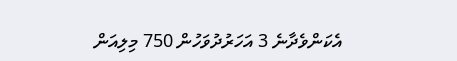އެކަންވެދާނެ 3 އަހަރުދުވަހުން 750 މިލިއަން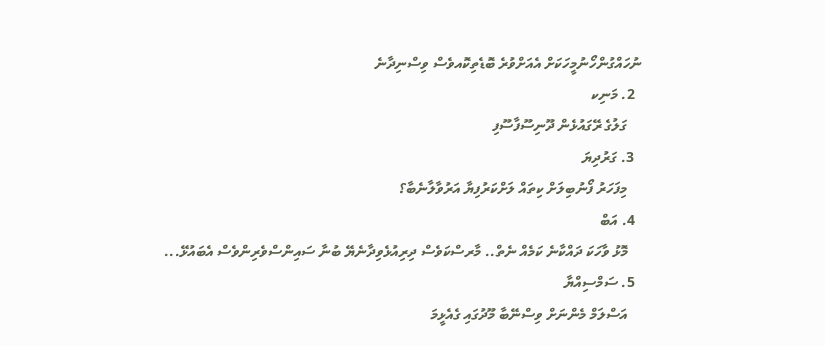ނުހައްގުންހޯނުމީހަކަށް އެއަށްވުރެ ބޮޑެތިކޮއވެސް ވިސްނިދާނެ
  2. މަނިކ
    ގަލުގެ ރޭގައުޅެން ދޫނިސޫފާސޫފި
  3. ގަރުދިޔަ
    މިފަހަރު ފޯނުބިލަށް ކިތައް ލަށްކަރުފިޔާ އަރުވާލާނެބާ؟
  4. އަބް
    މޮޅު ވާހަކަ ދައްކާނެ ކަމެއް ނެތް.. މާރސްކަވެސް ދިރިއުޅެވިދާނެޔޭ ބުނާ ސައިންސްވެރިންވެސް އެބައުޅޭ...
  5. ސަމްސިއްޔާ
    އަސްލަމް މެންނަށް ވިސްނޭބާ މޫދުގައި ގެއެޅީމަ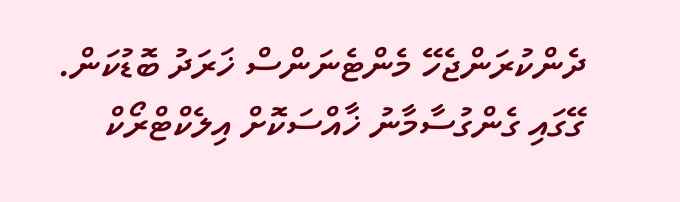ދެންކުރަންޖެހޭ މެންޓެނަންސް ޚަރަދު ބޮޑުކަން. ގޭގައި ގެންގުސާމާނު ޚާއްސަކޮށް އިލެކްޓްރޯކް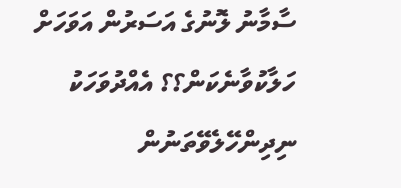ސާމާނު ލޮނުގެ އަސަރުން އަވަހަށް ހަލާކުވާނެކަން؟؟ އެއްދުވަހަކު ނިދިންހޭލެވޭތަނުން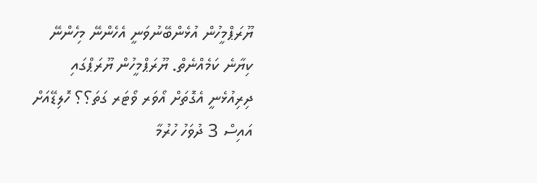ޔޫރަޕްމީހުން އުޅެންބޭނުވަނީ އެހެންނޭ މިހެންނޭ ކިޔާނެ ކަމެއްނެތް. ޔޫރަޕްމީހުން ޔޫރަޕްގައި ދިރިއުޅެނީ އެގޮތަށް އޯވަރ ވޯޓަރ ގަތަ؟؟ ހޮލިޑޭއަށް އައިސް 3 ދުވަހު ހުރުމާ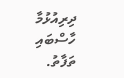ދިރިއުޅުމާ ހާސްބައި ތަފާތު.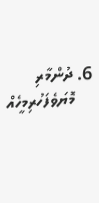6. ދުންމާރި
    މޮޔަވެފަހުރިމީހެއް